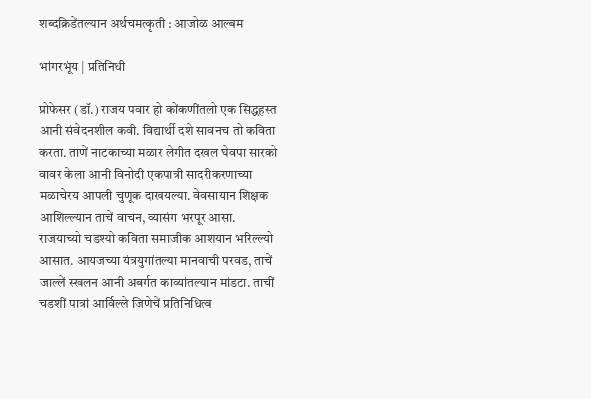शब्दक्रिडेंतल्यान अर्थचमत्कृती : आजोळ आल्बम

भांगरभूंय | प्रतिनिधी

प्रोफेसर (डॉ.) राजय पवार हो कोंकणींतलो एक सिद्धहस्त आनी संवेदनशील कवी. विद्यार्थी दशे सावनच तो कविता करता. ताणें नाटकाच्या मळार लेगीत दखल घेवपा सारको वावर केला आनी विनोदी एकपात्री सादरीकरणाच्या मळाचेरय आपली चुणूक दाखयल्या. वेवसायान शिक्षक आशिल्ल्यान ताचें वाचन, व्यासंग भरपूर आसा.
राजयाच्यो चडश्यो कविता समाजीक आशयान भरिल्ल्यो आसात. आयजच्या यंत्रयुगांतल्या मानवाची परवड, ताचें जाल्लें स्खलन आनी अबर्गत काव्यांतल्यान मांडटा. ताचीं चडशीं पात्रां आर्विल्ले जिणेचें प्रतिनिधित्व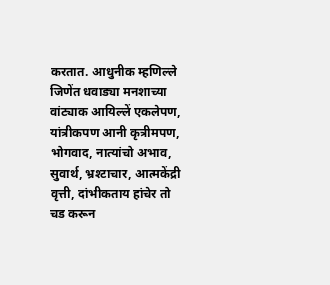करतात. आधुनीक म्हणिल्ले जिणेंत धवाड्या मनशाच्या वांट्याक आयिल्लें एकलेपण, यांत्रीकपण आनी कृत्रीमपण, भोगवाद, नात्यांचो अभाव, सुवार्थ, भ्रश्टाचार, आत्मकेंद्री वृत्ती, दांभीकताय हांचेर तो चड करून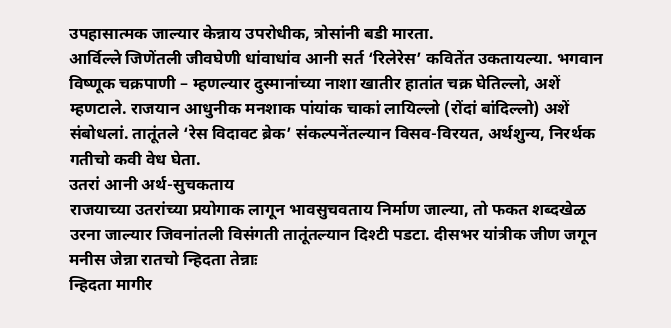उपहासात्मक जाल्यार केन्नाय उपरोधीक, त्रोसांनी बडी मारता.
आर्विल्ले जिणेंतली जीवघेणी धांवाधांव आनी सर्त ‘रिलेरेस’ कवितेंत उकतायल्या. भगवान विष्णूक चक्रपाणी – म्हणल्यार दुस्मानांच्या नाशा खातीर हातांत चक्र घेतिल्लो, अशें म्हणटाले. राजयान आधुनीक मनशाक पांयांक चाकां लायिल्लो (रोंदां बांदिल्लो) अशें संबोधलां. तातूंतले ‘रेस विदावट ब्रेक’ संकल्पनेंतल्यान विसव-विरयत, अर्थशुन्य, निरर्थक गतीचो कवी वेध घेता.
उतरां आनी अर्थ-सुचकताय
राजयाच्या उतरांच्या प्रयोगाक लागून भावसुचवताय निर्माण जाल्या, तो फकत शब्दखेळ उरना जाल्यार जिवनांतली विसंगती तातूंतल्यान दिश्टी पडटा. दीसभर यांत्रीक जीण जगून मनीस जेन्ना रातचो न्हिदता तेन्नाः
न्हिदता मागीर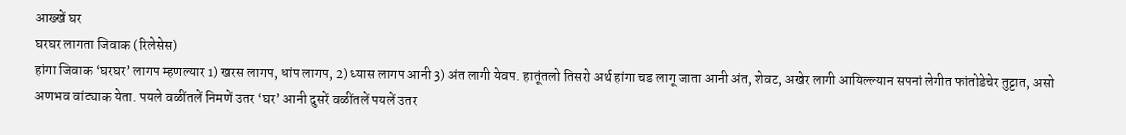आख्खें घर
घरघर लागता जिवाक (रिलेसेस)
हांगा जिवाक ‘घरघर’ लागप म्हणल्यार 1) खरस लागप, धांप लागप, 2) ध्यास लागप आनी 3) अंत लागी येवप. हातूंतलो तिसरो अर्थ हांगा चड लागू जाता आनी अंत, शेवट, अखेर लागी आयिल्ल्यान सपनां लेगीत फांतोडेचेर तुट्टात, असो अणभव वांट्याक येता. पयले वळींतलें निमणें उतर ‘घर’ आनी दुसरें वळींतलें पयलें उतर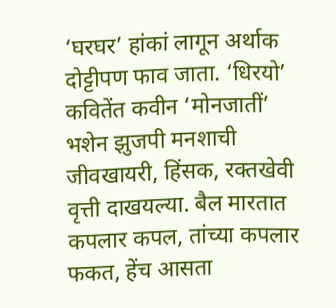‘घरघर’ हांकां लागून अर्थाक दोट्टीपण फाव जाता. ‘धिरयो’ कवितेंत कवीन ‘मोनजातीं’ भशेन झुजपी मनशाची जीवखायरी, हिंसक, रक्तखेवी वृत्ती दाखयल्या. बैल मारतात कपलार कपल, तांच्या कपलार फकत, हेंच आसता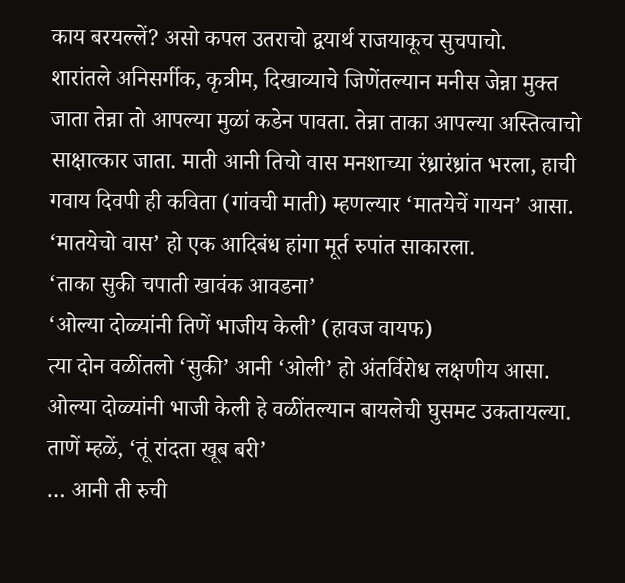काय बरयल्लें? असो कपल उतराचो द्वयार्थ राजयाकूच सुचपाचो.
शारांतले अनिसर्गीक, कृत्रीम, दिखाव्याचे जिणेंतल्यान मनीस जेन्ना मुक्त जाता तेन्ना तो आपल्या मुळां कडेन पावता. तेन्ना ताका आपल्या अस्तित्वाचो साक्षात्कार जाता. माती आनी तिचो वास मनशाच्या रंध्रारंध्रांत भरला, हाची गवाय दिवपी ही कविता (गांवची माती) म्हणल्यार ‘मातयेचें गायन’ आसा. ‘मातयेचो वास’ हो एक आदिबंध हांगा मूर्त रुपांत साकारला.
‘ताका सुकी चपाती खावंक आवडना’
‘ओल्या दोळ्यांनी तिणें भाजीय केली’ (हावज वायफ)
त्या दोन वळींतलो ‘सुकी’ आनी ‘ओली’ हो अंतर्विरोध लक्षणीय आसा. ओल्या दोळ्यांनी भाजी केली हे वळींतल्यान बायलेची घुसमट उकतायल्या.
ताणें म्हळें, ‘तूं रांदता खूब बरी’
… आनी ती रुची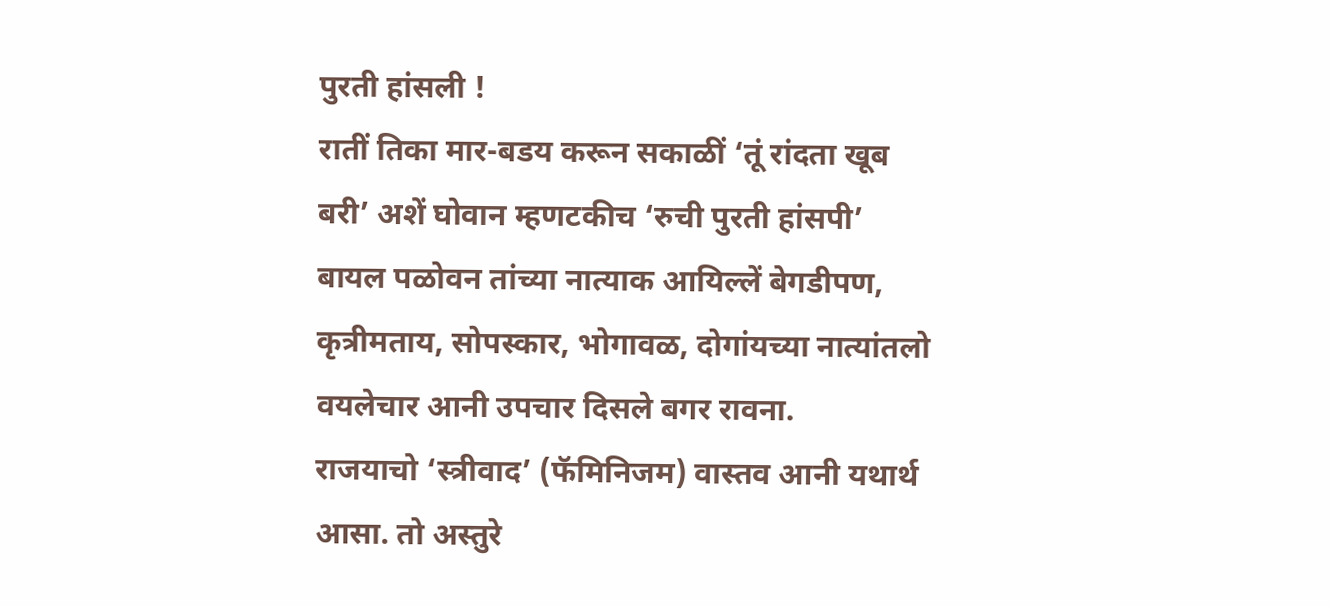पुरती हांसली !
रातीं तिका मार-बडय करून सकाळीं ‘तूं रांदता खूब बरी’ अशें घोवान म्हणटकीच ‘रुची पुरती हांसपी’ बायल पळोवन तांच्या नात्याक आयिल्लें बेगडीपण, कृत्रीमताय, सोपस्कार, भोगावळ, दोगांयच्या नात्यांतलो वयलेचार आनी उपचार दिसले बगर रावना.
राजयाचो ‘स्त्रीवाद’ (फॅमिनिजम) वास्तव आनी यथार्थ आसा. तो अस्तुरे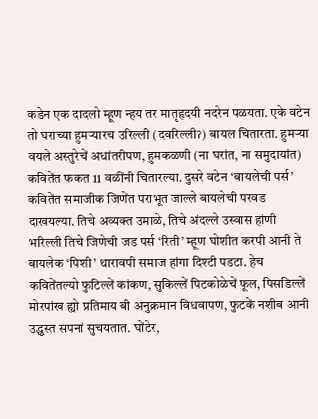कडेन एक दादलो म्हूण न्हय तर मातृहृदयी नदरेन पळयता. एके वटेन तो घराच्या हुमऱ्यारच उरिल्ली (दवरिल्लीॽ) बायल चितारता. हुमऱ्या वयले अस्तुरेचें अधांतरीपण, हुमकळणी (ना घरांत, ना समुदायांत) कवितेंत फकत 11 वळींनी चितारल्या. दुसरे वटेन ‘बायलेची पर्स’ कवितेंत समाजीक जिणेंत पराभूत जाल्ले बायलेची परवड दाखयल्या. तिचे अव्यक्त उमाळे, तिचे अंदल्ले उस्वास हांणी भरिल्ली तिचे जिणेची जड पर्स ‘रिती’ म्हूण घोशीत करपी आनी ते बायलेक ‘पिशी’ थारावपी समाज हांगा दिश्टी पडटा. हेच कवितेंतल्यो फुटिल्लें कांकण, सुकिल्लें पिटकोळेचें फूल, पिसडिल्लें मोरपांख ह्यो प्रतिमाय बी अनुक्रमान विधवापण, फुटकें नशीब आनी उद्ध्वस्त सपनां सुचयतात. घोंटेर,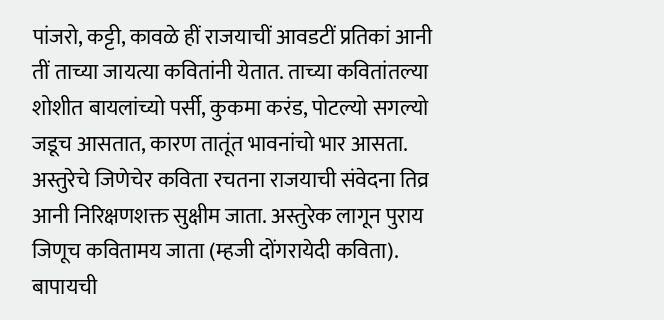पांजरो, कट्टी, कावळे हीं राजयाचीं आवडटीं प्रतिकां आनी तीं ताच्या जायत्या कवितांनी येतात. ताच्या कवितांतल्या शोशीत बायलांच्यो पर्सी, कुकमा करंड, पोटल्यो सगल्यो जडूच आसतात, कारण तातूंत भावनांचो भार आसता. अस्तुरेचे जिणेचेर कविता रचतना राजयाची संवेदना तिव्र आनी निरिक्षणशक्त सुक्षीम जाता. अस्तुरेक लागून पुराय जिणूच कवितामय जाता (म्हजी दोंगरायेदी कविता). बापायची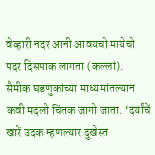वेव्हारी नदर आनी आवयचो मायेचो पदर दिसपाक लागता (कल्लां).
सैमीक घडणुकांच्या माध्यमांतल्यान कवी मदलो चिंतक जागो जाता. ‘दर्यांचें खारें उदक म्हणल्यार दुखेस्त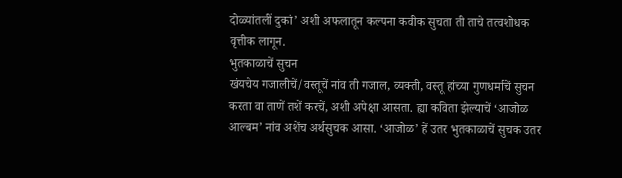दोळ्यांतलीं दुकां’ अशी अफलातून कल्पना कवीक सुचता ती ताचे तत्वशोधक वृत्तीक लागून.
भुतकाळाचें सुचन
खंयचेय गजालीचें/वस्तूचें नांव ती गजाल, व्यक्ती, वस्तू हांच्या गुणधर्माचें सुचन करता वा ताणें तशें करचें, अशी अपेक्षा आसता. ह्या कविता झेल्याचें ‘आजोळ आल्बम’ नांव अशेंच अर्थसुचक आसा. ‘आजोळ’ हें उतर भुतकाळाचें सुचक उतर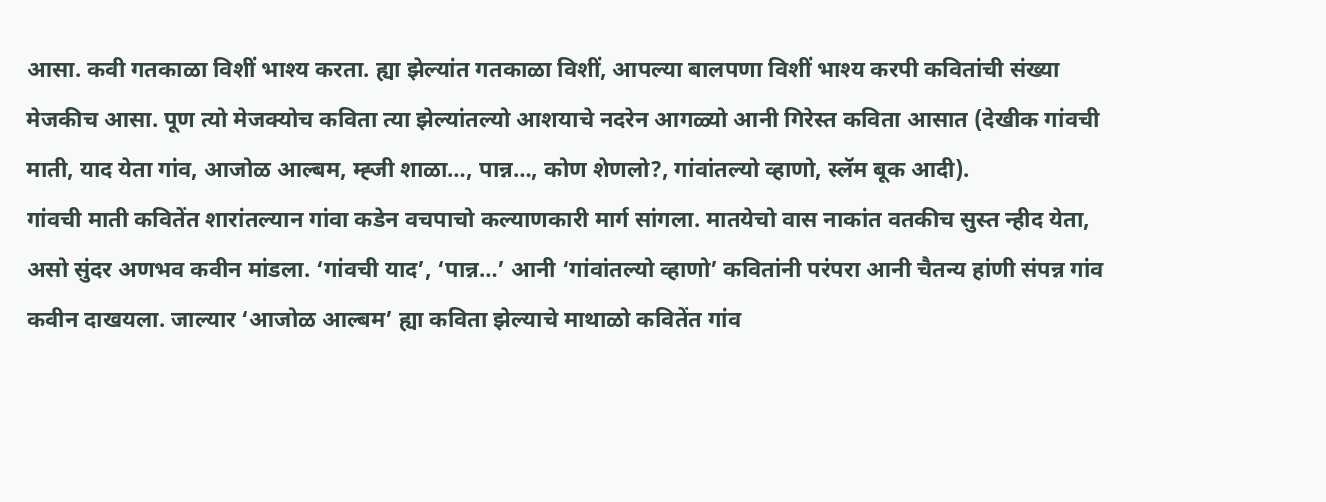आसा. कवी गतकाळा विशीं भाश्य करता. ह्या झेल्यांत गतकाळा विशीं, आपल्या बालपणा विशीं भाश्य करपी कवितांची संख्या मेजकीच आसा. पूण त्यो मेजक्योच कविता त्या झेल्यांतल्यो आशयाचे नदरेन आगळ्यो आनी गिरेस्त कविता आसात (देखीक गांवची माती, याद येता गांव, आजोळ आल्बम, म्ह्जी शाळा…, पान्न…, कोण शेणलो?, गांवांतल्यो व्हाणो, स्लॅम बूक आदी).
गांवची माती कवितेंत शारांतल्यान गांवा कडेन वचपाचो कल्याणकारी मार्ग सांगला. मातयेचो वास नाकांत वतकीच सुस्त न्हीद येता, असो सुंदर अणभव कवीन मांडला. ‘गांवची याद’, ‘पान्न…’ आनी ‘गांवांतल्यो व्हाणो’ कवितांनी परंपरा आनी चैतन्य हांणी संपन्न गांव कवीन दाखयला. जाल्यार ‘आजोळ आल्बम’ ह्या कविता झेल्याचे माथाळो कवितेंत गांव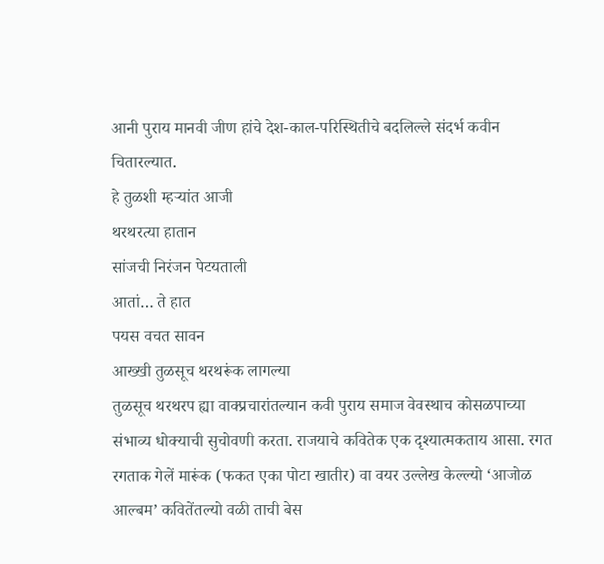आनी पुराय मानवी जीण हांचे देश-काल-परिस्थितीचे बदलिल्ले संदर्भ कवीन चितारल्यात.
हे तुळशी म्हऱ्यांत आजी
थरथरत्या हातान
सांजची निरंजन पेटयताली
आतां… ते हात
पयस वचत सावन
आख्खी तुळसूच थरथरूंक लागल्या
तुळसूच थरथरप ह्या वाक्प्रचारांतल्यान कवी पुराय समाज वेवस्थाच कोसळपाच्या संभाव्य धोक्याची सुचोवणी करता. राजयाचे कवितेक एक दृश्यात्मकताय आसा. रगत रगताक गेलें मारूंक (फकत एका पोटा खातीर) वा वयर उल्लेख केल्ल्यो ‘आजोळ आल्बम’ कवितेंतल्यो वळी ताची बेस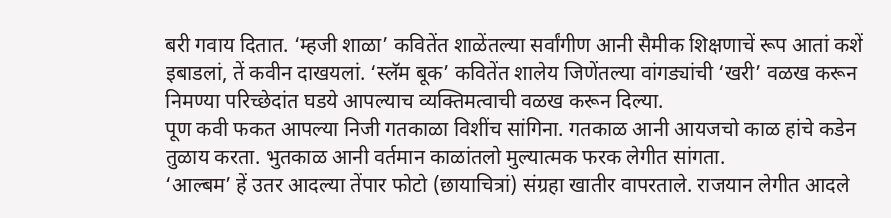बरी गवाय दितात. ‘म्हजी शाळा’ कवितेंत शाळेंतल्या सर्वांगीण आनी सैमीक शिक्षणाचें रूप आतां कशें इबाडलां, तें कवीन दाखयलां. ‘स्लॅम बूक’ कवितेंत शालेय जिणेंतल्या वांगड्यांची ‘खरी’ वळख करून निमण्या परिच्छेदांत घडये आपल्याच व्यक्तिमत्वाची वळख करून दिल्या.
पूण कवी फकत आपल्या निजी गतकाळा विशींच सांगिना. गतकाळ आनी आयजचो काळ हांचे कडेन तुळाय करता. भुतकाळ आनी वर्तमान काळांतलो मुल्यात्मक फरक लेगीत सांगता.
‘आल्बम’ हें उतर आदल्या तेंपार फोटो (छायाचित्रां) संग्रहा खातीर वापरताले. राजयान लेगीत आदले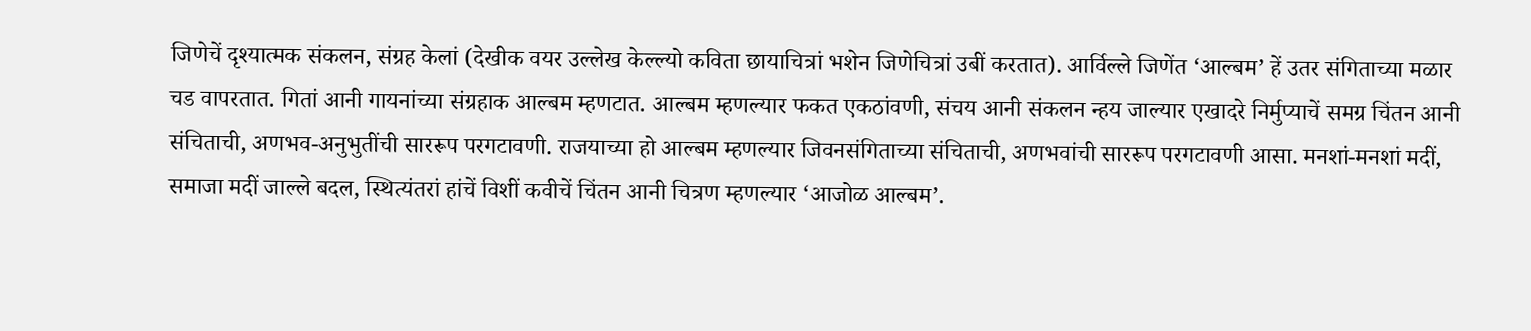जिणेचें दृश्यात्मक संकलन, संग्रह केलां (देखीक वयर उल्लेख केल्ल्यो कविता छायाचित्रां भशेन जिणेचित्रां उबीं करतात). आर्विल्ले जिणेंत ‘आल्बम’ हें उतर संगिताच्या मळार चड वापरतात. गितां आनी गायनांच्या संग्रहाक आल्बम म्हणटात. आल्बम म्हणल्यार फकत एकठांवणी, संचय आनी संकलन न्हय जाल्यार एखादरे निर्मुप्याचें समग्र चिंतन आनी संचिताची, अणभव-अनुभुतींची साररूप परगटावणी. राजयाच्या हो आल्बम म्हणल्यार जिवनसंगिताच्या संचिताची, अणभवांची साररूप परगटावणी आसा. मनशां-मनशां मदीं, समाजा मदीं जाल्ले बदल, स्थित्यंतरां हांचें विशीं कवीचें चिंतन आनी चित्रण म्हणल्यार ‘आजोळ आल्बम’.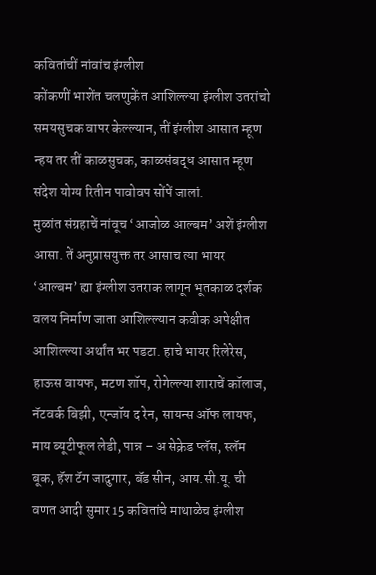कवितांचीं नांवांच इंग्लीश
कोंकणीं भाशेंत चलणुकेंत आशिल्ल्या इंग्लीश उतरांचो समयसुचक वापर केल्ल्यान, तीं इंग्लीश आसात म्हूण न्हय तर तीं काळसुचक, काळसंबद्ध आसात म्हूण संदेश योग्य रितीन पावोवप सोंपें जालां.
मुळांत संग्रहाचें नांवूच ‘आजोळ आल्बम’ अशें इंग्लीश आसा. तें अनुप्रासयुक्त तर आसाच त्या भायर ‘आल्बम’ ह्या इंग्लीश उतराक लागून भूतकाळ दर्शक वलय निर्माण जाता आशिल्ल्यान कवीक अपेक्षीत आशिल्ल्या अर्थांत भर पडटा. हाचे भायर रिलेरेस, हाऊस वायफ, मटण शॉप, रोगेल्ल्या शाराचें कॉलाज, नॅटवर्क बिझी, एन्जॉय द रेन, सायन्स ऑफ लायफ, माय ब्यूटीफूल लेडी, पान्न – अ सेक्रेड प्लॅस, स्लॅम बूक, हॅश टॅग जादुगार, बॅड सीन, आय.सी.यू. ची वणत आदी सुमार 15 कवितांचे माथाळेच इंग्लीश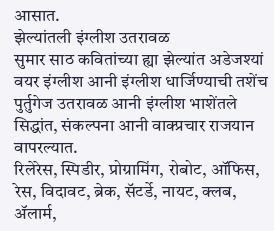आसात.
झेल्यांतली इंग्लीश उतरावळ
सुमार साठ कवितांच्या ह्या झेल्यांत अडेजश्यां वयर इंग्लीश आनी इंग्लीश धार्जिण्याची तशेंच पुर्तुगेज उतरावळ आनी इंग्लीश भाशेंतले सिद्धांत, संकल्पना आनी वाक्प्रचार राजयान वापरल्यात.
रिलेरेस, स्पिडीर, प्रोग्रामिंग, रोबोट, ऑफिस, रेस, विदावट, ब्रेक, सॅटर्डे, नायट, क्लब, ॲलार्म,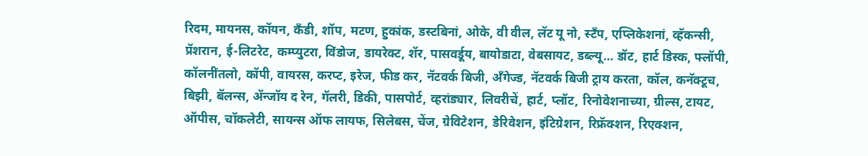रिदम, मायनस, कॉयन, कँडी, शॉप, मटण, हुकांक, डस्टबिनां, ओके, वी वील, लॅट यू नो, स्टँप, एप्लिकेशनां, व्हॅकन्सी, प्रॅशरान, ई-लिटरेट, कम्प्युटरा, विंडोज, डायरेक्ट, शॅर, पासवर्डूय, बायोडाटा, वेबसायट, डब्ल्यू… डॉट, हार्ट डिस्क, फ्लॉपी, कॉलनींतलो, कॉपी, वायरस, करप्ट, इरेज, फीड कर, नॅटवर्क बिजी, अँगेज्ड, नॅटवर्क बिजी ट्राय करता, कॉल, कनॅक्टूच, बिझी, बॅलन्स, ॲन्जॉय द रेन, गॅलरी, डिकी, पासपोर्ट, व्हरांड्यार, लिवरीचें, हार्ट, प्लॉट, रिनोवेशनाच्या, ग्रील्स, टायट, ऑपीस, चॉकलेटी, सायन्स ऑफ लायफ, सिलेबस, चेंज, ग्रेविटेशन, डेरिवेशन, इंटिग्रेशन, रिफ्रॅक्शन, रिएक्शन,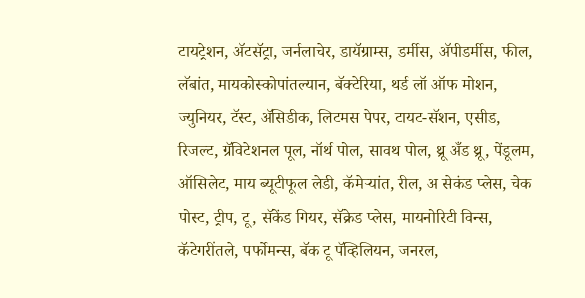टायट्रेशन, ॲटसॅट्रा, जर्नलाचेर, डायॅग्राम्स, डर्मीस, ॲपीडर्मीस, फील, लॅबांत, मायकोस्कोपांतल्यान, बॅक्टेरिया, थर्ड लॉ ऑफ मोशन, ज्युनियर, टॅस्ट, ॲसिडीक, लिटमस पेपर, टायट-सॅशन, एसीड, रिजल्ट, ग्रॅविटेशनल पूल, नॉर्थ पोल, सावथ पोल, थ्रू अँड थ्रू, पेंडूलम, ऑसिलेट, माय ब्यूटीफूल लेडी, कॅमेऱ्यांत, रील, अ सेकंड प्लेस, चेक पोस्ट, ट्रीप, टू, सॅकेंड गियर, सॅक्रेड प्लेस, मायनोरिटी विन्स, कॅटेगरींतले, पर्फोमन्स, बॅक टू पॅव्हिलियन, जनरल,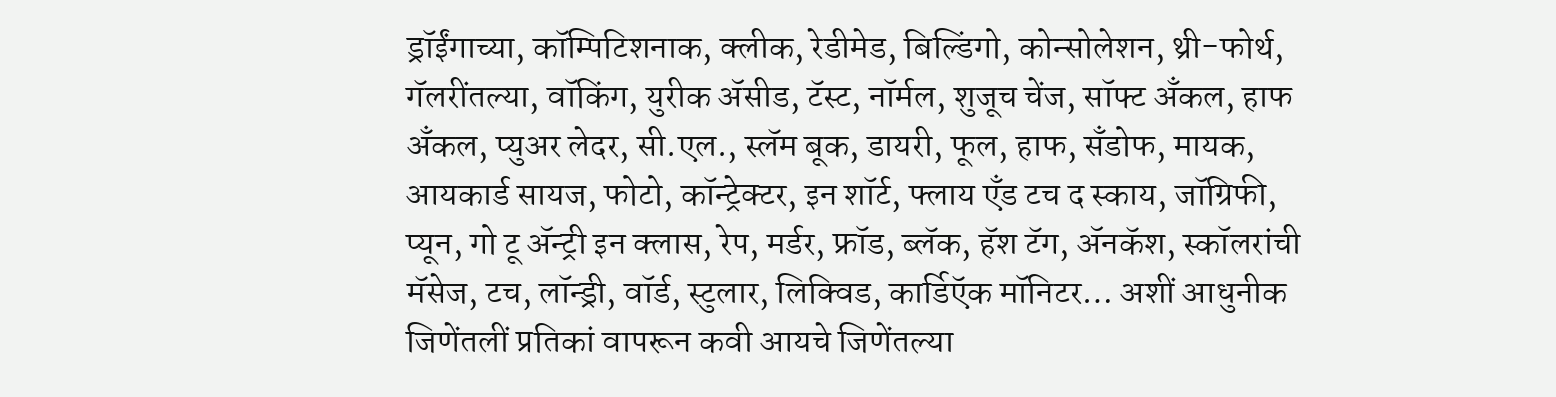ड्रॉईंगाच्या, कॉम्पिटिशनाक, क्लीक, रेडीमेड, बिल्डिंगो, कोन्सोलेशन, थ्री-फोर्थ, गॅलरींतल्या, वॉकिंग, युरीक ॲसीड, टॅस्ट, नॉर्मल, शुजूच चेंज, सॉफ्ट अँकल, हाफ अँकल, प्युअर लेदर, सी.एल., स्लॅम बूक, डायरी, फूल, हाफ, सँडोफ, मायक, आयकार्ड सायज, फोटो, कॉन्ट्रेक्टर, इन शॉर्ट, फ्लाय एँड टच द स्काय, जॉग्रिफी, प्यून, गो टू ॲन्ट्री इन क्लास, रेप, मर्डर, फ्रॉड, ब्लॅक, हॅश टॅग, ॲनकॅश, स्कॉलरांची मॅसेज, टच, लॉन्ड्री, वॉर्ड, स्टुलार, लिक्विड, कार्डिऍक मॉनिटर… अशीं आधुनीक जिणेंतलीं प्रतिकां वापरून कवी आयचे जिणेंतल्या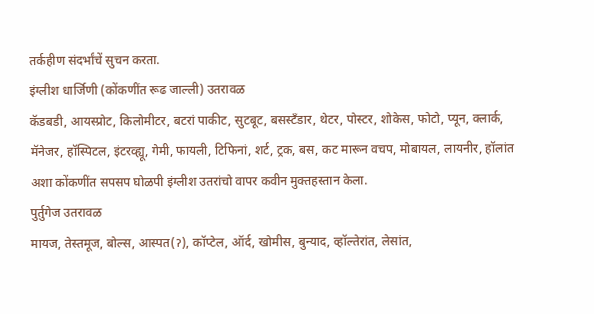तर्कहीण संदर्भांचें सुचन करता.
इंग्लीश धार्जिणी (कोंकणींत रूढ जाल्ली) उतरावळ
कॅडबडी, आयस्प्रोट, किलोमीटर, बटरां पाकीट, सुटबूट, बसस्टँडार, थेटर, पोस्टर, शोकेस, फोटो, प्यून, क्लार्क, मॅनेजर, हॉस्पिटल, इंटरव्ह्यू, गेमी, फायली, टिफिनां, शर्ट, ट्रक, बस, कट मारून वचप, मोबायल, लायनीर, हॉलांत अशा कोंकणींत सपसप घोळपी इंग्लीश उतरांचो वापर कवीन मुक्तहस्तान केला.
पुर्तुगेज उतरावळ
मायज, तेस्तमूज, बोल्स, आस्पत(ॽ), कॉप्टेल, ऑर्द, खोमीस, बुन्याद, व्हॉल्तेरांत, लेसांत,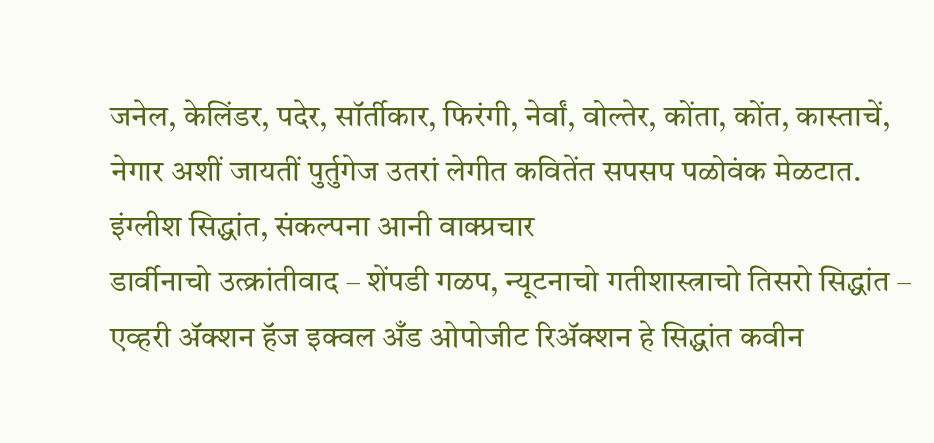जनेल, केलिंडर, पदेर, सॉर्तीकार, फिरंगी, नेर्वां, वोल्तेर, कोंता, कोंत, कास्ताचें, नेगार अशीं जायतीं पुर्तुगेज उतरां लेगीत कवितेंत सपसप पळोवंक मेळटात.
इंग्लीश सिद्धांत, संकल्पना आनी वाक्प्रचार
डार्वीनाचो उत्क्रांतीवाद – शेंपडी गळप, न्यूटनाचो गतीशास्त्राचो तिसरो सिद्धांत – एव्हरी ॲक्शन हॅज इक्वल अँड ओपोजीट रिॲक्शन हे सिद्धांत कवीन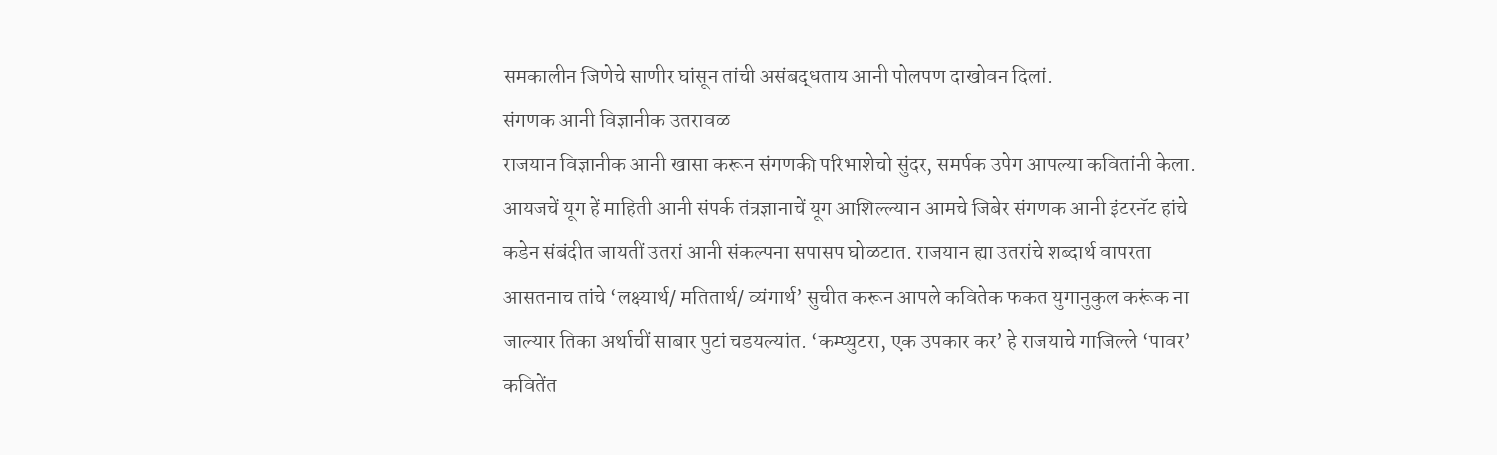समकालीन जिणेचे साणीर घांसून तांची असंबद्धताय आनी पोलपण दाखोवन दिलां.
संगणक आनी विज्ञानीक उतरावळ
राजयान विज्ञानीक आनी खासा करून संगणकी परिभाशेचो सुंदर, समर्पक उपेग आपल्या कवितांनी केला. आयजचें यूग हें माहिती आनी संपर्क तंत्रज्ञानाचें यूग आशिल्ल्यान आमचे जिबेर संगणक आनी इंटरनॅट हांचे कडेन संबंदीत जायतीं उतरां आनी संकल्पना सपासप घोळटात. राजयान ह्या उतरांचे शब्दार्थ वापरता आसतनाच तांचे ‘लक्ष्यार्थ/ मतितार्थ/ व्यंगार्थ’ सुचीत करून आपले कवितेक फकत युगानुकुल करूंक ना जाल्यार तिका अर्थाचीं साबार पुटां चडयल्यांत. ‘कम्प्युटरा, एक उपकार कर’ हे राजयाचे गाजिल्ले ‘पावर’ कवितेंत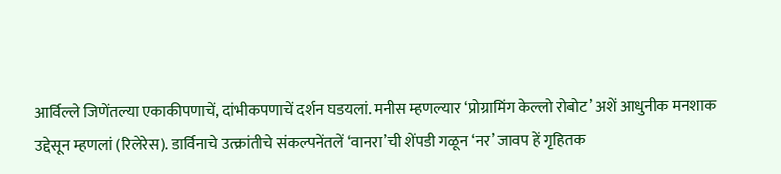आर्विल्ले जिणेंतल्या एकाकीपणाचें, दांभीकपणाचें दर्शन घडयलां. मनीस म्हणल्यार ‘प्रोग्रामिंग केल्लो रोबोट’ अशें आधुनीक मनशाक उद्देसून म्हणलां (रिलेरेस). डार्विनाचे उत्क्रांतीचे संकल्पनेंतलें ‘वानरा’ची शेंपडी गळून ‘नर’ जावप हें गृहितक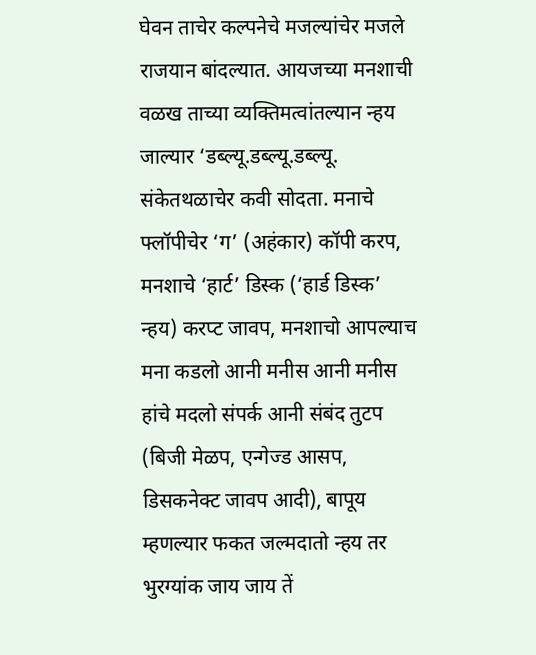घेवन ताचेर कल्पनेचे मजल्यांचेर मजले राजयान बांदल्यात. आयजच्या मनशाची वळख ताच्या व्यक्तिमत्वांतल्यान न्हय जाल्यार ‘डब्ल्यू.डब्ल्यू.डब्ल्यू. संकेतथळाचेर कवी सोदता. मनाचे फ्लॉपीचेर ‘ग’ (अहंकार) कॉपी करप, मनशाचे ‘हार्ट’ डिस्क (‘हार्ड डिस्क’ न्हय) करप्ट जावप, मनशाचो आपल्याच मना कडलो आनी मनीस आनी मनीस हांचे मदलो संपर्क आनी संबंद तुटप (बिजी मेळप, एन्गेज्ड आसप, डिसकनेक्ट जावप आदी), बापूय म्हणल्यार फकत जल्मदातो न्हय तर भुरग्यांक जाय जाय तें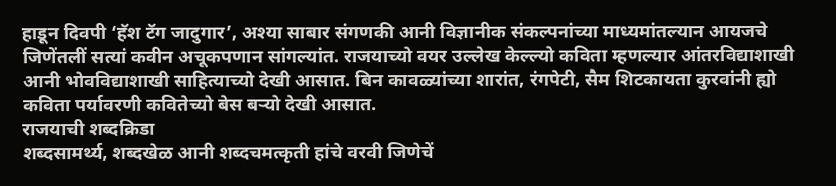हाडून दिवपी ‘हॅश टॅग जादुगार’, अश्या साबार संगणकी आनी विज्ञानीक संकल्पनांच्या माध्यमांतल्यान आयजचे जिणेंतलीं सत्यां कवीन अचूकपणान सांगल्यांत. राजयाच्यो वयर उल्लेख केल्ल्यो कविता म्हणल्यार आंतरविद्याशाखी आनी भोवविद्याशाखी साहित्याच्यो देखी आसात. बिन कावळ्यांच्या शारांत, रंगपेटी, सैम शिटकायता कुरवांनी ह्यो कविता पर्यावरणी कवितेच्यो बेस बर्‍यो देखी आसात.
राजयाची शब्दक्रिडा
शब्दसामर्थ्य, शब्दखेळ आनी शब्दचमत्कृती हांचे वरवी जिणेचें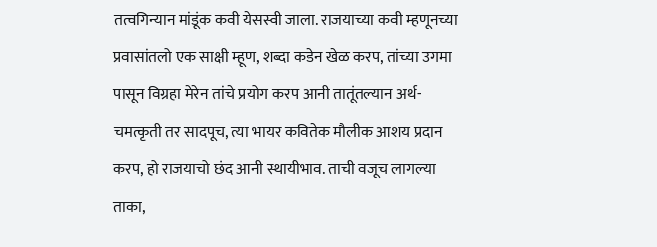तत्वगिन्यान मांडूंक कवी येसस्वी जाला. राजयाच्या कवी म्हणूनच्या प्रवासांतलो एक साक्षी म्हूण, शब्दा कडेन खेळ करप, तांच्या उगमा पासून विग्रहा मेरेन तांचे प्रयोग करप आनी तातूंतल्यान अर्थ-चमत्कृती तर सादपूच, त्या भायर कवितेक मौलीक आशय प्रदान करप, हो राजयाचो छंद आनी स्थायीभाव. ताची वजूच लागल्या ताका,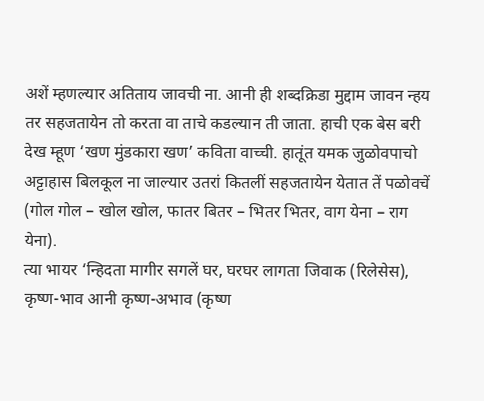अशें म्हणल्यार अतिताय जावची ना. आनी ही शब्दक्रिडा मुद्दाम जावन न्हय तर सहजतायेन तो करता वा ताचे कडल्यान ती जाता. हाची एक बेस बरी देख म्हूण ‘खण मुंडकारा खण’ कविता वाच्ची. हातूंत यमक जुळोवपाचो अट्टाहास बिलकूल ना जाल्यार उतरां कितलीं सहजतायेन येतात तें पळोवचें (गोल गोल – खोल खोल, फातर बितर – भितर भितर, वाग येना – राग येना).
त्या भायर ‘न्हिदता मागीर सगलें घर, घरघर लागता जिवाक (रिलेसेस), कृष्ण-भाव आनी कृष्ण-अभाव (कृष्ण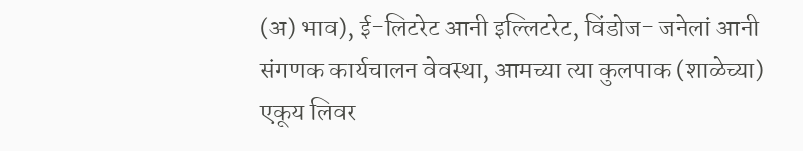(अ) भाव), ई-लिटरेट आनी इल्लिटरेट, विंडोज- जनेलां आनी संगणक कार्यचालन वेवस्था, आमच्या त्या कुलपाक (शाळेच्या) एकूय लिवर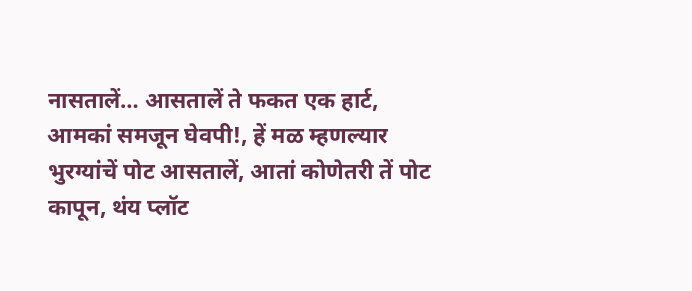नासतालें… आसतालें ते फकत एक हार्ट, आमकां समजून घेवपी!, हें मळ म्हणल्यार भुरग्यांचें पोट आसतालें, आतां कोणेतरी तें पोट कापून, थंय प्लॉट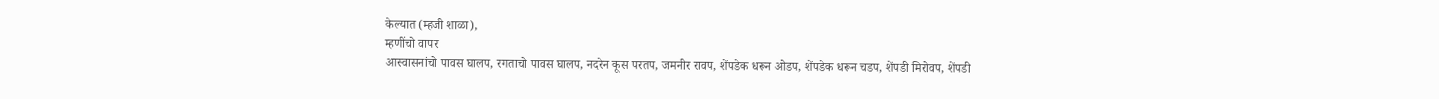केल्यात (म्हजी शाळा),
म्हणींचो वापर
आस्वासनांचो पावस घालप, रगताचो पावस घालप, नदरेन कूस परतप, जमनीर रावप, शेंपडेक धरून ओडप, शेंपडेक धरून चडप, शेंपडी मिरोवप, शेंपडी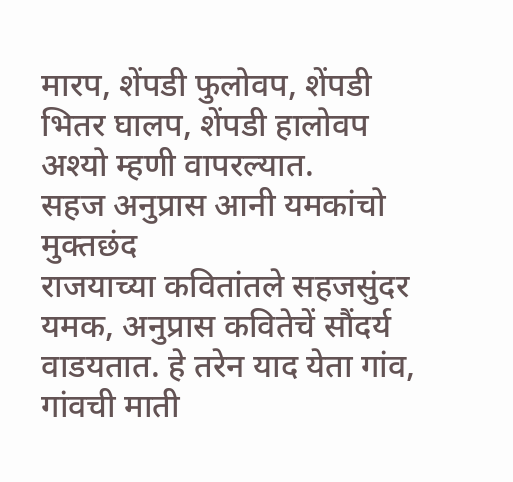मारप, शेंपडी फुलोवप, शेंपडी भितर घालप, शेंपडी हालोवप अश्यो म्हणी वापरल्यात.
सहज अनुप्रास आनी यमकांचो मुक्तछंद
राजयाच्या कवितांतले सहजसुंदर यमक, अनुप्रास कवितेचें सौंदर्य वाडयतात. हे तरेन याद येता गांव, गांवची माती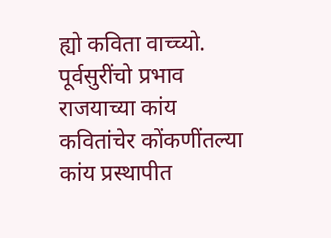ह्यो कविता वाच्च्यो.
पूर्वसुरींचो प्रभाव
राजयाच्या कांय कवितांचेर कोंकणींतल्या कांय प्रस्थापीत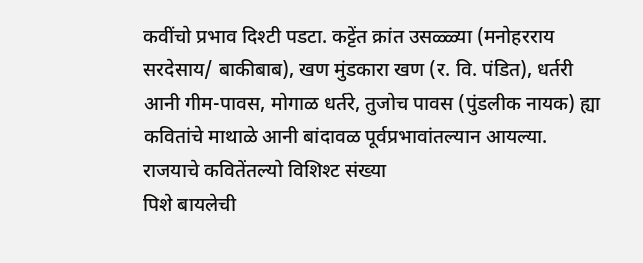कवींचो प्रभाव दिश्टी पडटा. कट्टेंत क्रांत उसळ्ळ्या (मनोहरराय सरदेसाय/ बाकीबाब), खण मुंडकारा खण (र. वि. पंडित), धर्तरी आनी गीम-पावस, मोगाळ धर्तरे, तुजोच पावस (पुंडलीक नायक) ह्या कवितांचे माथाळे आनी बांदावळ पूर्वप्रभावांतल्यान आयल्या.
राजयाचे कवितेंतल्यो विशिश्ट संख्या
पिशे बायलेची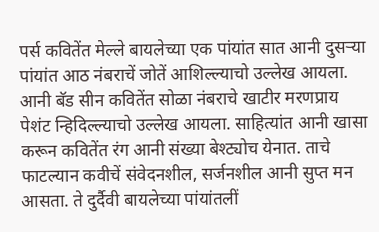पर्स कवितेंत मेल्ले बायलेच्या एक पांयांत सात आनी दुसर्‍या पांयांत आठ नंबराचें जोतें आशिल्ल्याचो उल्लेख आयला. आनी बॅड सीन कवितेंत सोळा नंबराचे खाटीर मरणप्राय पेशंट न्हिदिल्ल्याचो उल्लेख आयला. साहित्यांत आनी खासा करून कवितेंत रंग आनी संख्या बेश्ट्योच येनात. ताचे फाटल्यान कवीचें संवेदनशील, सर्जनशील आनी सुप्त मन आसता. ते दुर्दैवी बायलेच्या पांयांतलीं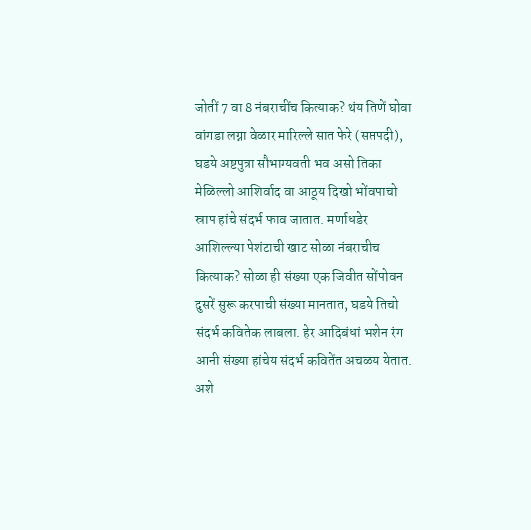जोतीं 7 वा 8 नंबराचींच कित्याक? थंय तिणें घोवा वांगडा लग्ना वेळार मारिल्ले सात फेरे (सप्तपदी), घडये अष्टपुत्रा सौभाग्यवती भव असो तिका मेळिल्लो आशिर्वाद वा आठूय दिखो भोंवपाचो स्राप हांचे संदर्भ फाव जातात. मर्णाधडेर आशिल्ल्या पेशंटाची खाट सोळा नंबराचीच कित्याक? सोळा ही संख्या एक जिवीत सोंपोवन दुसरें सुरू करपाची संख्या मानतात, घडये तिचो संदर्भ कवितेक लाबला. हेर आदिबंधां भशेन रंग आनी संख्या हांचेय संदर्भ कवितेंत अचळय येतात.
अशे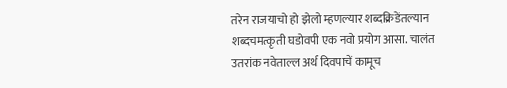तरेन राजयाचो हो झेलो म्हणल्यार शब्दक्रिडेंतल्यान शब्दचमत्कृती घडोवपी एक नवो प्रयोग आसा. चालंत उतरांक नवेताल्ल अर्थ दिवपाचें कामूच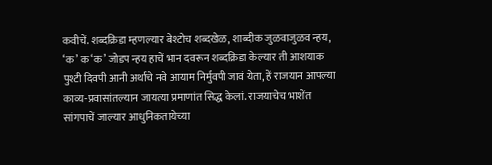कवीचें. शब्दक्रिडा म्हणल्यार बेश्टोच शब्दखेळ, शाब्दीक जुळवाजुळव न्हय, ‘क’ क ‘क’ जोडप न्हय हाचें भान दवरून शब्दक्रिडा केल्यार ती आशयाक पुश्टी दिवपी आनी अर्थाचे नवे आयाम निर्मुवपी जावं येता, हें राजयान आपल्या काव्य-प्रवासांतल्यान जायत्या प्रमाणांत सिद्ध केलां. राजयाचेच भाशेंत सांगपाचें जाल्यार आधुनिकतायेच्या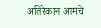अतिरेकान आमचे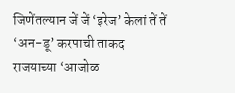जिणेंतल्यान जें जें ‘इरेज’ केलां तें तें ‘अन-डू’ करपाची ताकद राजयाच्या ‘आजोळ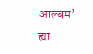आल्बम’ ह्या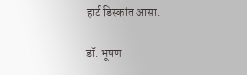हार्ट डिस्कांत आसा.

डॉ. भूषण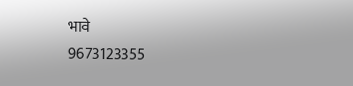भावे
9673123355